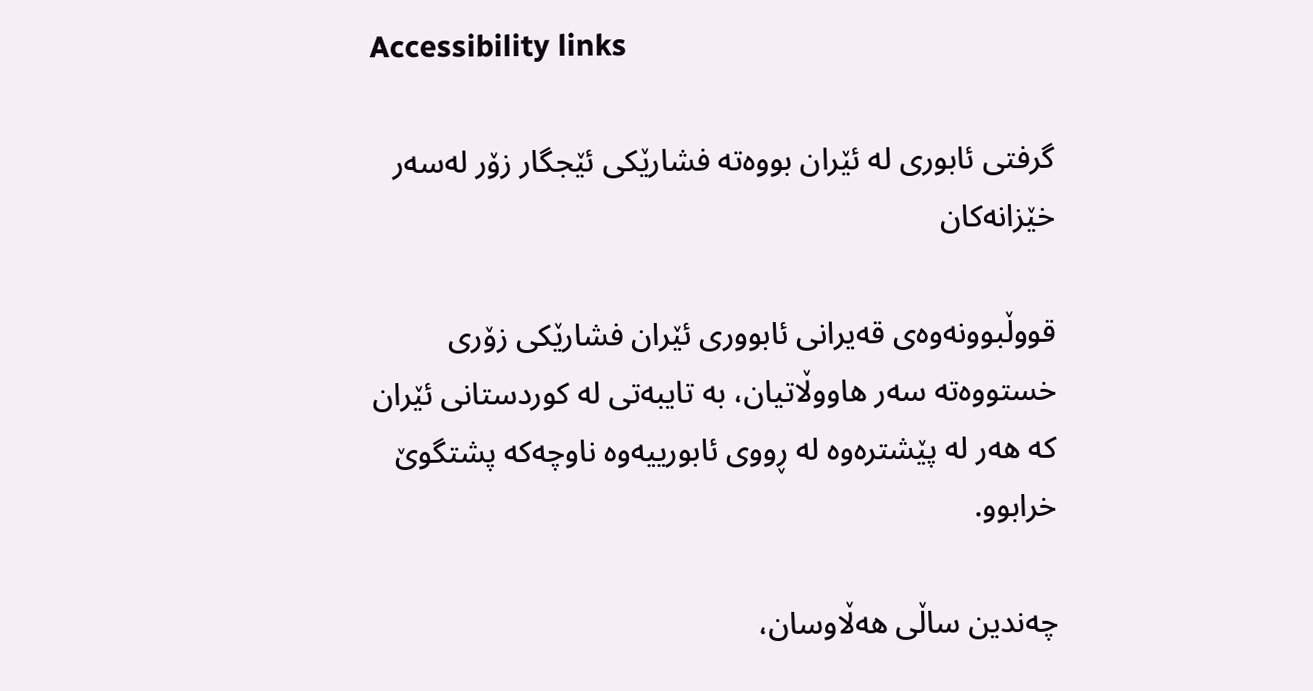Accessibility links

گرفتی ئابوری لە ئێران بووەتە فشارێکی ئێجگار زۆر لەسەر خێزانەکان

قووڵبوونەوەی قەیرانی ئابووری ئێران فشارێکی زۆری خستووەتە سەر هاووڵاتیان، بە تایبەتی لە کوردستانی ئێران کە هەر لە پێشترەوە لە ڕووی ئابورییەوە ناوچەکە پشتگوێ خرابوو.

چەندین ساڵی هەڵاوسان،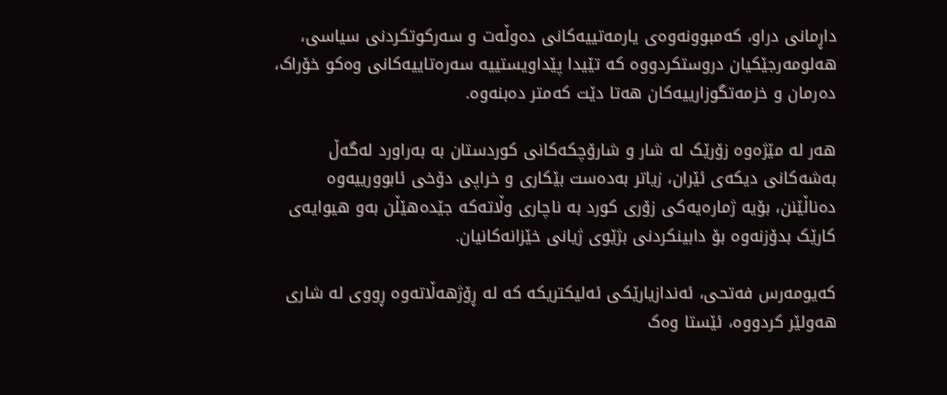داڕمانی دراو، کەمبوونەوەی یارمەتییەکانی دەوڵەت و سەرکوتکردنی سیاسی، هەلومەرجێکیان دروستکردووە کە تێیدا پێداویستییە سەرەتاییەکانی وەکو خۆراک، دەرمان و خزمەتگوزارییەکان هەتا دێت کەمتر دەبنەوە.

هەر لە مێژەوە زۆرێک لە شار و شارۆچکەکانی کوردستان بە بەراورد لەگەڵ بەشەکانی دیکەی ئێران، زیاتر بەدەست بێکاری و خراپی دۆخی ئابوورییەوە دەناڵێنن، بۆیە ژمارەیەکی زۆری کورد بە ناچاری وڵاتەکە جێدەهێڵن بەو هیوایەی کارێک بدۆزنەوە بۆ دابینکردنی بژێوی ژیانی خێزانەکانیان.

کەیومەرس فەتحی، ئەندازیارێکی ئەلیکتریکە کە لە ڕۆژهەڵاتەوە ڕووی لە شاری هەولێر کردووە، ئێستا وەک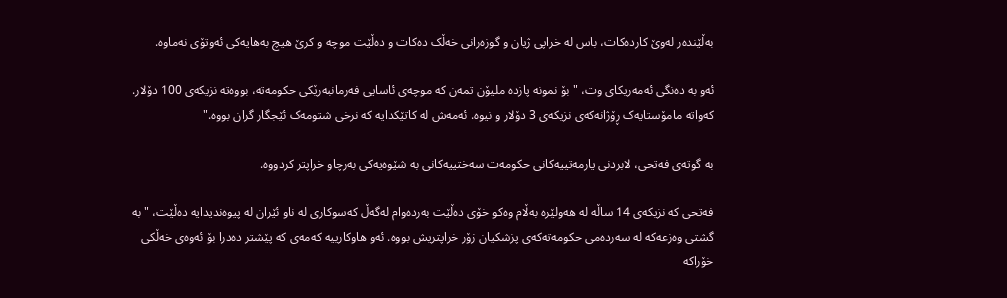بەڵێندەر لەوێ کاردەکات، باس لە خراپی ژیان و گوزەرانی خەڵک دەکات و دەڵێت موچە و کرێ هیچ بەهایەکی ئەوتۆی نەماوە.

ئەو بە دەنگی ئەمەریکای وت، " بۆ نمونە پازدە ملیۆن تمەن کە موچەی ئاسایی فەرمانبەرێکی حکومەتە، بووەتە نزیکەی 100 دۆلار. کەواتە مامۆستایەک ڕۆژانەکەی نزیکەی 3 دۆلار و نیوە. ئەمەش لە کاتێکدایە کە نرخی شتومەک ئێجگار گران بووە."

بە گوتەی فەتحی، لابردنی یارمەتییەکانی حکومەت سەختییەکانی بە شێوەیەکی بەرچاو خراپتر کردووە.

فەتحی کە نزیکەی 14 ساڵە لە هەولێرە بەڵام وەکو خۆی دەڵێت بەردەوام لەگەڵ کەسوکاری لە ناو ئێران لە پیوەندیدایە دەڵێت، "بە گشتی وەزعەکە لە سەردەمی حکومەتەکەی پزشکیان زۆر خراپتریش بووە. ئەو هاوکارییە کەمەی کە پێشتر دەدرا بۆ ئەوەی خەڵکی خۆراکە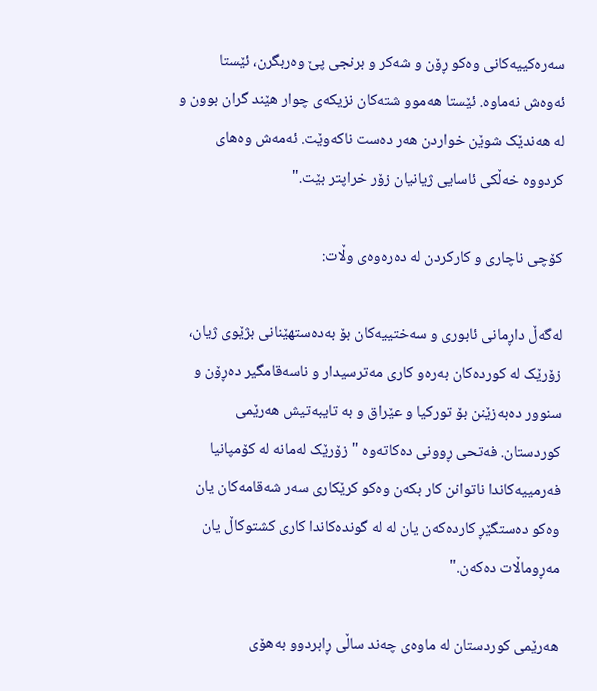سەرەکییەکانی وەکو ڕۆن و شەکر و برنجی پێ وەربگرن، ئێستا ئەوەش نەماوە. ئێستا هەموو شتەکان نزیکەی چوار هێند گران بوون و لە هەندێک شوێن خواردن هەر دەست ناکەوێت. ئەمەش وەهای کردووە خەڵکی ئاسایی ژیانیان زۆر خراپتر بێت."

کۆچی ناچاری و کارکردن لە دەرەوەی وڵات:

لەگەڵ داڕمانی ئابوری و سەختییەکان بۆ بەدەستهێنانی بژێوی ژیان، زۆرێک لە کوردەکان بەرەو کاری مەترسیدار و ناسەقامگیر دەڕۆن و سنوور دەبەزێنن بۆ تورکیا و عێراق و بە تایبەتیش هەرێمی کوردستان. فەتحی ڕوونی دەکاتەوە " زۆرێک لەمانە لە کۆمپانیا فەرمییەکاندا ناتوانن کار بکەن وەکو کرێکاری سەر شەقامەکان یان وەکو دەستگێڕ کاردەکەن یان لە لە گوندەکاندا کاری کشتوکاڵ یان مەڕوماڵات دەکەن."

هەرێمی کوردستان لە ماوەی چەند ساڵی ڕابردوو بەهۆی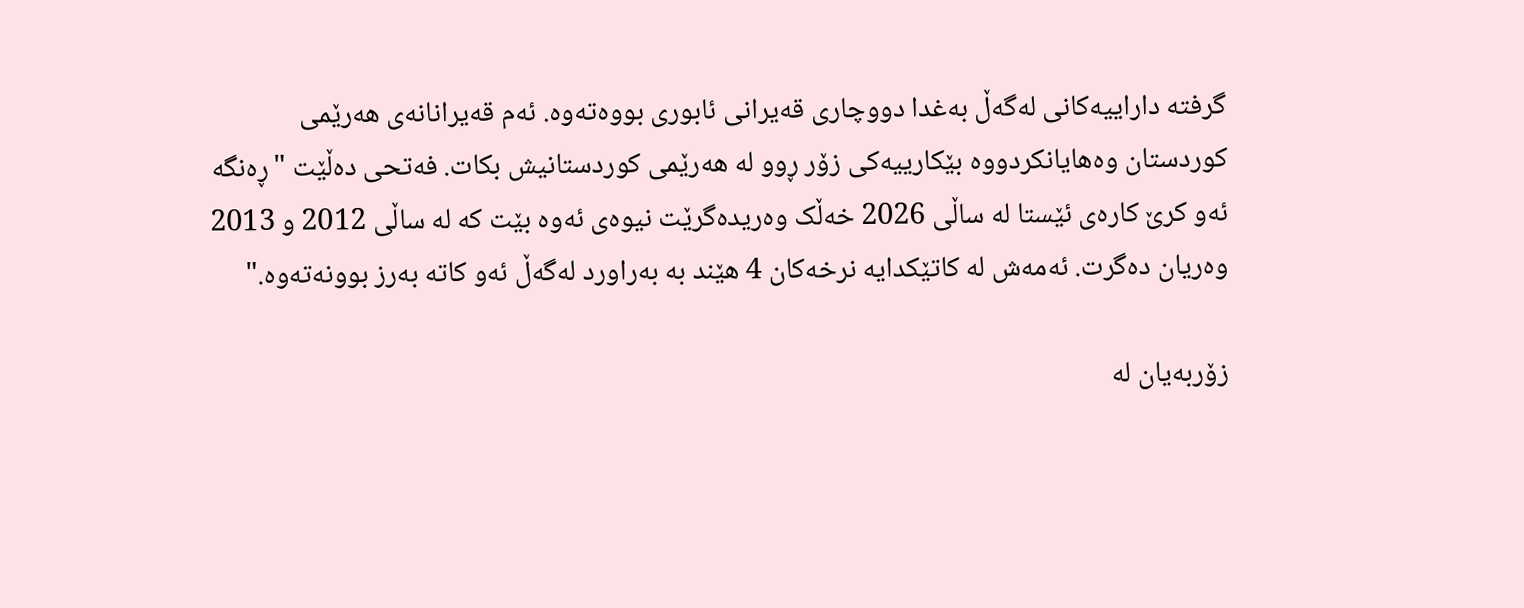گرفتە داراییەکانی لەگەڵ بەغدا دووچاری قەیرانی ئابوری بووەتەوە. ئەم قەیرانانەی هەرێمی کوردستان وەهایانکردووە بێکارییەکی زۆر ڕوو لە هەرێمی کوردستانیش بکات. فەتحی دەڵێت "ڕەنگە ئەو کرێ کارەی ئێستا لە ساڵی 2026 خەڵک وەریدەگرێت نیوەی ئەوە بێت کە لە ساڵی 2012 و 2013 وەریان دەگرت. ئەمەش لە کاتێکدایە نرخەکان 4 هێند بە بەراورد لەگەڵ ئەو کاتە بەرز بوونەتەوە."

زۆربەیان لە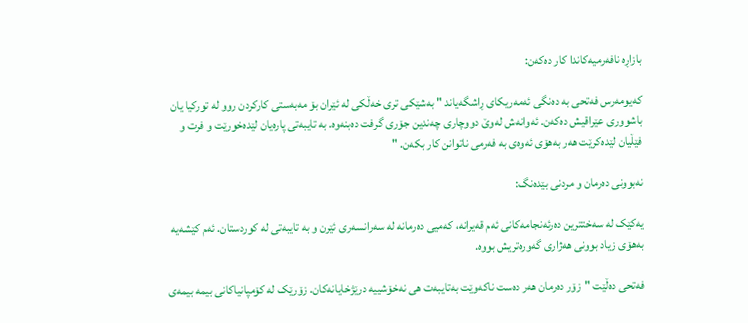بازاڕە نافەرمیەکاندا کار دەکەن:

کەیومەرس فەتحی بە دەنگی ئەمەریکای ڕاشگەیاند " بەشێکی تری خەڵکی لە ئێران بۆ مەبەستی کارکردن روو لە تورکیا یان باشووری عێراقیش دەکەن. ئەوانەش لەوێ دووچاری چەندین جۆری گرفت دەبنەوە. بە تایبەتی پارەیان لێدەخورێت و فرت و فێڵیان لێدەکرێت هەر بەهۆی ئەوەی بە فەرمی ناتوانن کار بکەن. "

نەبوونی دەرمان و مردنی بێدەنگ:

یەکێک لە سەختترین دەرئەنجامەکانی ئەم قەیرانە، کەمیی دەرمانە لە سەرانسەری ئێرن و بە تایبەتی لە کوردستان. ئەم کێشەیە بەهۆی زیاد بوونی هەژاری گەورەتریش بووە.

فەتحی دەڵێت "زۆر دەرمان هەر دەست ناکەوێت بەتایبەت هی نەخۆشییە درێژخایانەکان. زۆرێک لە کۆمپانیاکانی بیمە بیمەی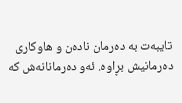تایبەت بە دەرمان نادەن و هاوکاری دەرمانیش بڕاوە. ئەو دەرمانانەش کە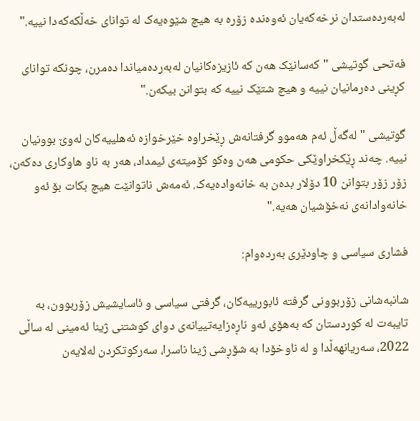لەبەردەستدان نرخەکەیان ئەوەندە زۆرە بە هیچ شێوەیەک لە توانای خەڵکەکەدا نییە."

فەتحی گوتیشی "کەسانێک هەن کە ئازیزەکانیان لەبەردەمیاندا دەمرن، چونکە توانای کڕینی دەرمانیان نییە و هیچ شتێک نییە کە بتوانن بیکەن."

گوتیشی " لەگەڵ ئەم هەموو گرفتانەش ڕێخراوە خێرخوازە ئەهلییەکان لەوێ بوونیان نییە. چەند ڕێکخراوێکی حکومی هەن وەکو کۆمیتەی ئیمداد، هەر بە ناو هاوکاری دەکەن، زۆر زۆر بتوانن 10 دۆلار بدەن بە خانەوادەیەک. ئەمەش ناتوانێت هیچ بکات بۆ ئەو خانەوادانەی نەخۆشیان هەیە."

فشاری سیاسی و چاودێری بەردەوام:

شانبەشانی زۆربوونی گرفتە ئابورییەکان، گرفتی سیاسی و ئاسایشیش زۆربوون، بە تایبەت لە کوردستان کە بەهۆی ئەو ناڕەزایەتییانەی دوای کوشتنی ژینا ئەمینی لە ساڵی 2022، سەریانهەڵدا و لە ناوخۆدا بە شۆڕشی ژینا ناسرا، سەرکوتکردن لەلایەن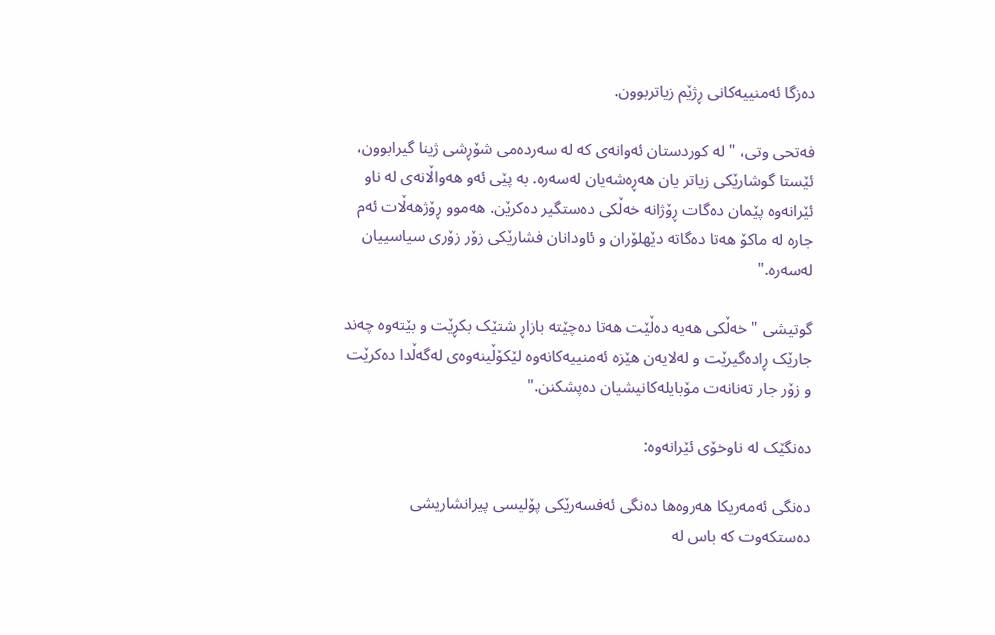دەزگا ئەمنییەکانی ڕژێم زیاتربوون.

فەتحی وتی، " لە کوردستان ئەوانەی کە لە سەردەمی شۆڕشی ژینا گیرابوون، ئێستا گوشارێکی زیاتر یان هەڕەشەیان لەسەرە. بە پێی ئەو هەواڵانەی لە ناو ئێرانەوە پێمان دەگات ڕۆژانە خەڵکی دەستگیر دەکرێن. هەموو ڕۆژهەڵات ئەم جارە لە ماکۆ هەتا دەگاتە دێهلۆران و ئاودانان فشارێکی زۆر زۆری سیاسییان لەسەرە."

گوتیشی " خەڵکی هەیە دەڵێت هەتا دەچێتە بازاڕ شتێک بکڕێت و بێتەوە چەند جارێک ڕادەگیرێت و لەلایەن هێزە ئەمنییەکانەوە لێکۆڵینەوەی لەگەڵدا دەکرێت و زۆر جار تەنانەت مۆبایلەکانیشیان دەپشکنن."

دەنگێک لە ناوخۆی ئێرانەوە:

دەنگی ئەمەریکا هەروەها دەنگی ئەفسەرێکی پۆلیسی پیرانشاریشی دەستکەوت کە باس لە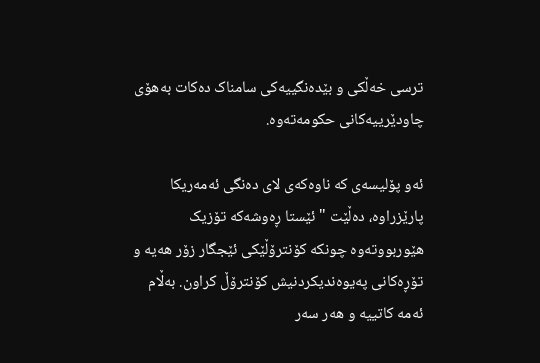ترسی خەڵکی و بێدەنگییەکی سامناک دەکات بەهۆی چاودێرییەکانی حکومەتەوە.

ئەو پۆلیسەی کە ناوەکەی لای دەنگی ئەمەریکا پارێزراوە، دەڵێت " ئێستا ڕەوشەکە تۆزیک هێوربووتەوە چونکە کۆنترۆڵێکی ئێجگار زۆر هەیە و تۆڕەکانی پەیوەندیکردنیش کۆنترۆڵ کراون. بەڵام ئەمە کاتییە و هەر سەر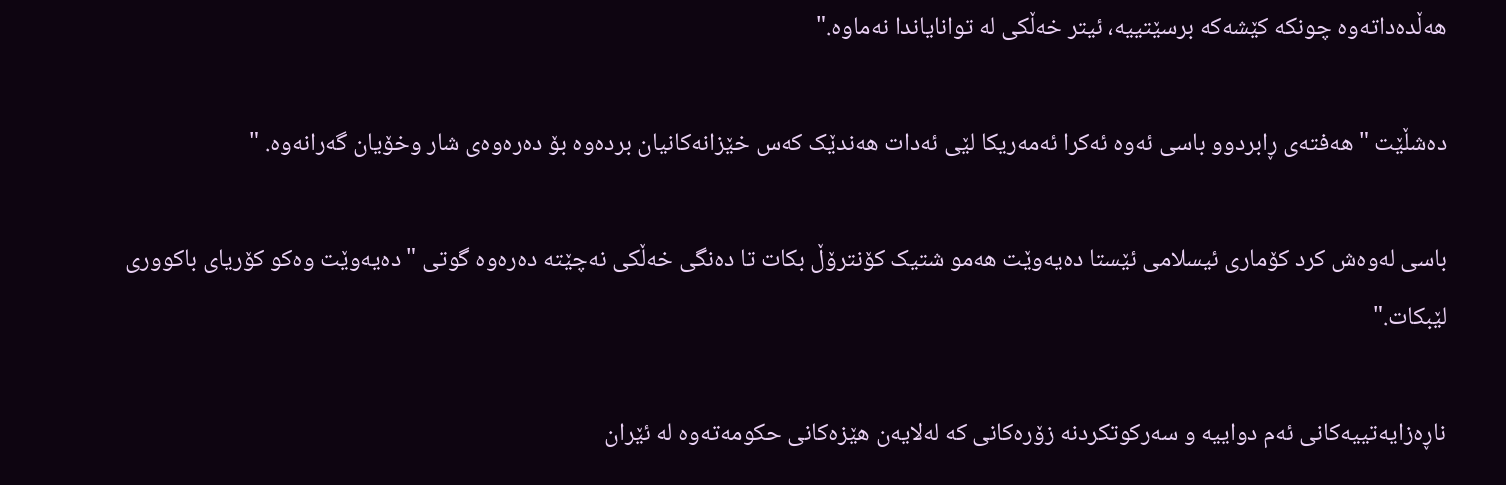هەڵدەداتەوە چونکە کێشەکە برسێتییە، ئیتر خەڵکی لە توانایاندا نەماوە."

دەشڵێت " هەفتەی ڕابردوو باسی ئەوە ئەکرا ئەمەریکا لێی ئەدات هەندێک کەس خێزانەکانیان بردەوە بۆ دەرەوەی شار وخۆیان گەرانەوە. "

باسی لەوەش کرد کۆماری ئیسلامی ئێستا دەیەوێت هەمو شتیک کۆنترۆڵ بکات تا دەنگی خەڵکی نەچێتە دەرەوە گوتی " دەیەوێت وەکو کۆریای باکووری لێبکات."

ناڕەزایەتییەکانی ئەم دواییە و سەرکوتکردنە زۆرەکانی کە لەلایەن هێزەکانی حکومەتەوە لە ئێران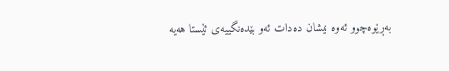بەڕێوەچوو ئەوە نیشان دەدات ئەو بێدەنگییەی ئێستا هەیە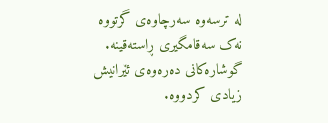لە ترسەوە سەرچاوەی گرتووە نەک سەقامگیری ڕاستەقینە. گوشارەکانی دەرەوەی ئێرانیش زیادی کردووە.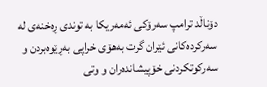دۆناڵد ترامپ سەرۆکی ئەمەریکا بە توندی ڕەخنەی لە سەرکردەکانی ئێران گرت بەهۆی خراپی بەڕێوەبردن و سەرکوتکردنی خۆپیشاندەران و وتی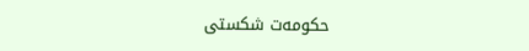حکومەت شکستی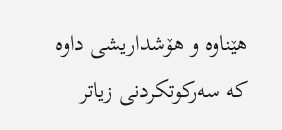هێناوە و هۆشداریشی داوە کە سەرکوتکردنی زیاتر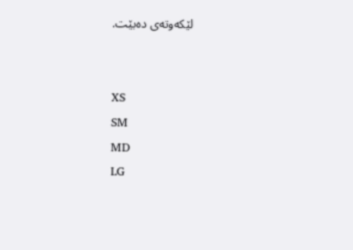لێکەوتەی دەبێت.


XS
SM
MD
LG